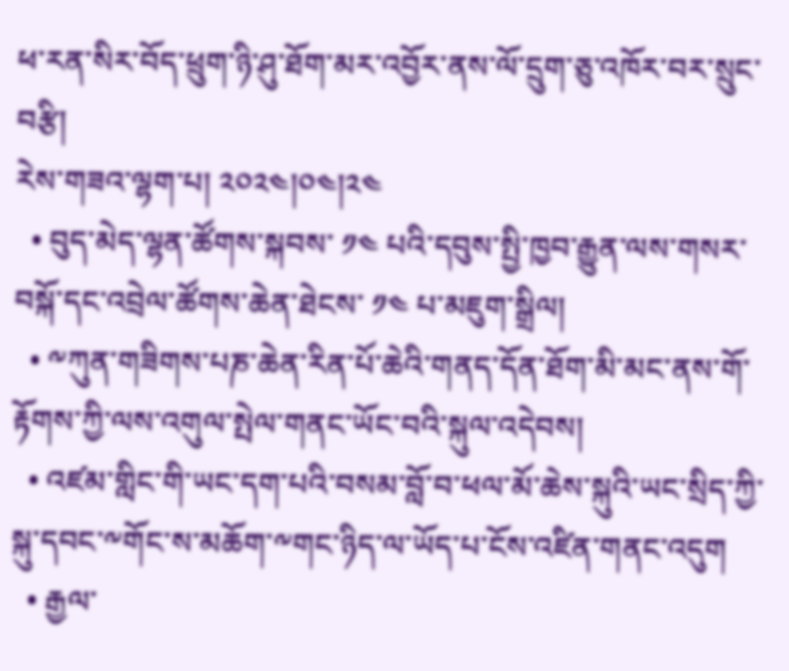ཕ་རན་སིར་བོད་ཕྲུག་ཉི་ཤུ་ཐོག་མར་འབྱོར་ནས་ལོ་དྲུག་ཅུ་འཁོར་བར་སྲུང་བརྩི།
རེས་གཟའ་ལྷག་པ། ༢༠༢༤།༠༤།༢༤
  • བུད་མེད་ལྷན་ཚོགས་སྐབས་ ༡༤ པའི་དབུས་སྤྱི་ཁྱབ་རྒྱུན་ལས་གསར་བསྐོ་དང་འབྲེལ་ཚོགས་ཆེན་ཐེངས་ ༡༤ པ་མཇུག་སྒྲིལ།
  • ༸ཀུན་གཟིགས་པཎ་ཆེན་རིན་པོ་ཆེའི་གནད་དོན་ཐོག་མི་མང་ནས་གོ་རྟོགས་ཀྱི་ལས་འགུལ་སྤེལ་གནང་ཡོང་བའི་སྐུལ་འདེབས།
  • འཛམ་གླིང་གི་ཡང་དག་པའི་བསམ་བློ་བ་ཕལ་མོ་ཆེས་སྐུའི་ཡང་སྲིད་ཀྱི་སྐུ་དབང་༸གོང་ས་མཆོག་༸གང་ཉིད་ལ་ཡོད་པ་ངོས་འཛིན་གནང་འདུག
  • རྒྱལ་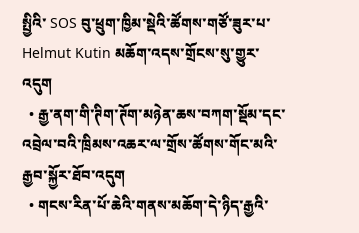སྤྱིའི་ SOS བུ་ཕྲུག་ཁྱིམ་སྡེའི་ཚོགས་གཙོ་ཟུར་པ་ Helmut Kutin མཆོག་འདས་གྲོངས་སུ་གྱུར་འདུག
  • རྒྱ་ནག་གི་ཊིག་ཊོག་མཉེན་ཆས་བཀག་སྡོམ་དང་འབྲེལ་བའི་ཁྲིམས་འཆར་ལ་གྲོས་ཚོགས་གོང་མའི་རྒྱབ་སྐྱོར་ཐོབ་འདུག
  • གངས་རིན་པོ་ཆེའི་གནས་མཆོག་དེ་ཉིད་རྒྱའི་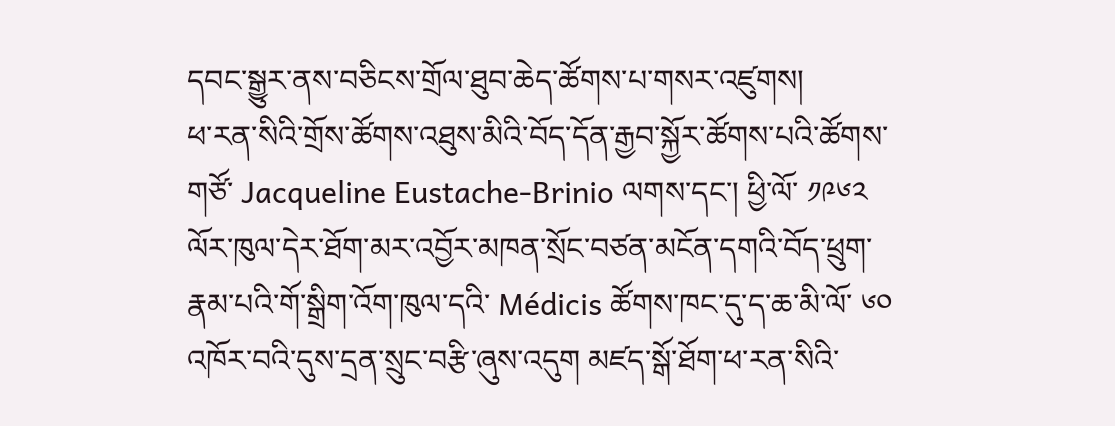དབང་སྒྱུར་ནས་བཅིངས་གྲོལ་ཐུབ་ཆེད་ཚོགས་པ་གསར་འཛུགས།
ཕ་རན་སིའི་གྲོས་ཚོགས་འཐུས་མིའི་བོད་དོན་རྒྱབ་སྐྱོར་ཚོགས་པའི་ཚོགས་གཙོ་ Jacqueline Eustache-Brinio ལགས་དང་། ཕྱི་ལོ་ ༡༩༦༢ ལོར་ཁུལ་དེར་ཐོག་མར་འབྱོར་མཁན་སྲོང་བཙན་མངོན་དགའི་བོད་ཕྲུག་རྣམ་པའི་གོ་སྒྲིག་འོག་ཁུལ་དའི་ Médicis ཚོགས་ཁང་དུ་ད་ཆ་མི་ལོ་ ༦༠ འཁོར་བའི་དུས་དྲན་སྲུང་བརྩི་ཞུས་འདུག མཛད་སྒོ་ཐོག་ཕ་རན་སིའི་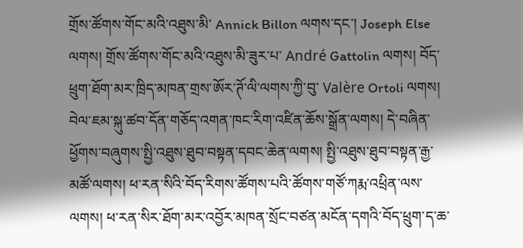གྲོས་ཚོགས་གོང་མའི་འཐུས་མི་ Annick Billon ལགས་དང་། Joseph Else ལགས། གྲོས་ཚོགས་གོང་མའི་འཐུས་མི་ཟུར་པ་ André Gattolin ལགས། བོད་ཕྲུག་ཐོག་མར་ཁྲིད་མཁན་གྲས་ཨོར་ཊོ་ལི་ལགས་ཀྱི་བུ་ Valère Ortoli ལགས། བེལ་ཇམ་སྐུ་ཚབ་དོན་གཅོད་འགན་ཁང་རིག་འཛིན་ཆོས་སྒྲོན་ལགས། དེ་བཞིན་ཕྱོགས་བཞུགས་སྤྱི་འཐུས་ཐུབ་བསྟན་དབང་ཆེན་ལགས། སྤྱི་འཐུས་ཐུབ་བསྟན་རྒྱ་མཚོ་ལགས། ཕ་རན་སིའི་བོད་རིགས་ཚོགས་པའི་ཚོགས་གཙོ་ཀརྨ་འཕྲིན་ལས་ལགས། ཕ་རན་སིར་ཐོག་མར་འབྱོར་མཁན་སྲོང་བཙན་མངོན་དགའི་བོད་ཕྲུག་ད་ཆ་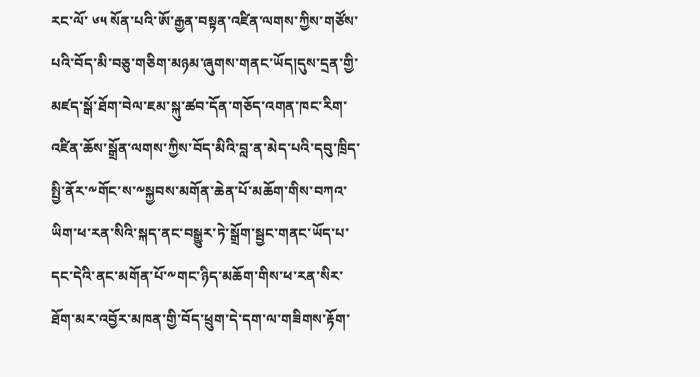རང་ལོ་ ༦༥ སོན་པའི་ཨོ་རྒྱན་བསྟན་འཛིན་ལགས་ཀྱིས་གཙོས་པའི་བོད་མི་བཅུ་གཅིག་མཉམ་ཞུགས་གནང་ཡོད།དུས་དྲན་གྱི་མཛད་སྒོ་ཐོག་བེལ་ཇམ་སྐུ་ཚབ་དོན་གཅོད་འགན་ཁང་རིག་འཛིན་ཆོས་སྒྲོན་ལགས་ཀྱིས་བོད་མིའི་བླ་ན་མེད་པའི་དབུ་ཁྲིད་སྤྱི་ནོར་༸གོང་ས་༸སྐྱབས་མགོན་ཆེན་པོ་མཆོག་གིས་བཀའ་ཡིག་ཕ་རན་སིའི་སྐད་ནང་བསྒྱུར་ཏེ་སྒྲོག་སྦྱང་གནང་ཡོད་པ་དང་དེའི་ནང་མགོན་པོ་༸གང་ཉིད་མཆོག་གིས་ཕ་རན་སིར་ཐོག་མར་འབྱོར་མཁན་གྱི་བོད་ཕྲུག་དེ་དག་ལ་གཟིགས་རྟོག་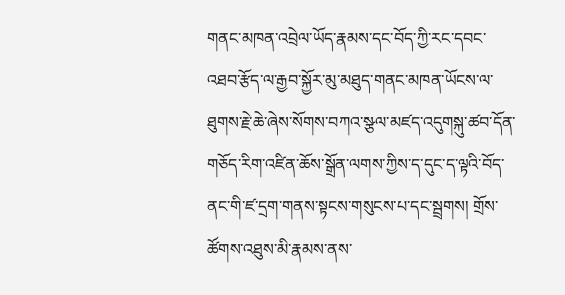གནང་མཁན་འབྲེལ་ཡོད་རྣམས་དང་བོད་ཀྱི་རང་དབང་འཐབ་རྩོད་ལ་རྒྱབ་སྐྱོར་མུ་མཐུད་གནང་མཁན་ཡོངས་ལ་ཐུགས་རྗེ་ཆེ་ཞེས་སོགས་བཀའ་སྩལ་མཛད་འདུགསྐུ་ཚབ་དོན་གཅོད་རིག་འཛིན་ཆོས་སྒྲོན་ལགས་ཀྱིས་ད་དུང་ད་ལྟའི་བོད་ནང་གི་ཛ་དྲག་གནས་སྟངས་གསུངས་པ་དང་སྦྲགས། གྲོས་ཚོགས་འཐུས་མི་རྣམས་ནས་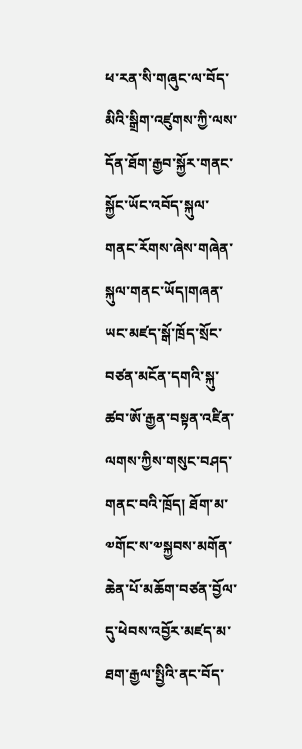ཕ་རན་སི་གཞུང་ལ་བོད་མིའི་སྒྲིག་འཛུགས་ཀྱི་ལས་དོན་ཐོག་རྒྱབ་སྐྱོར་གནང་སྐྱོང་ཡོང་འབོད་སྐུལ་གནང་རོགས་ཞེས་གཞེན་སྐུལ་གནང་ཡོད།གཞན་ཡང་མཛད་སྒོ་ཁྲོད་སྲོང་བཙན་མངོན་དགའི་སྐུ་ཚབ་ཨོ་རྒྱན་བསྟན་འཛིན་ལགས་ཀྱིས་གསུང་བཤད་གནང་བའི་ཁྲོད། ཐོག་མ་༧གོང་ས་༧སྐྱབས་མགོན་ཆེན་པོ་མཆོག་བཙན་བྱོལ་དུ་ཕེབས་འབྱོར་མཛད་མ་ཐག་རྒྱལ་སྤྱིའི་ནང་བོད་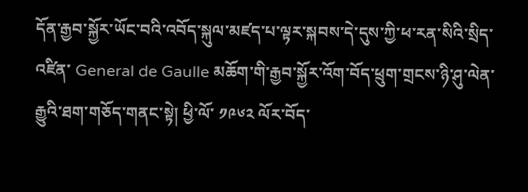དོན་རྒྱབ་སྐྱོར་ཡོང་བའི་འབོད་སྐུལ་མཛད་པ་ལྟར་སྐབས་དེ་དུས་ཀྱི་ཕ་རན་སིའི་སྲིད་འཛིན་ General de Gaulle མཆོག་གི་རྒྱབ་སྐྱོར་འོག་བོད་ཕྲུག་གྲངས་ཉི་ཤུ་ལེན་རྒྱུའི་ཐག་གཅོད་གནང་སྟེ། ཕྱི་ལོ་ ༡༩༦༢ ལོར་བོད་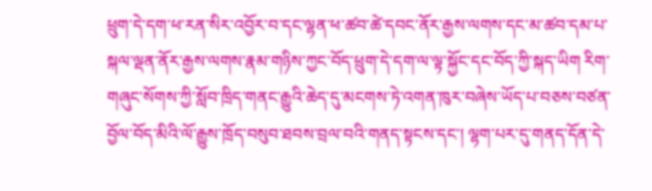ཕྲུག་དེ་དག་ཕ་རན་སིར་འབྱོར་བ་དང་ལྷན་ཕ་ཚབ་ཚེ་དབང་ནོར་རྒྱས་ལགས་དང་མ་ཚབ་དམ་པ་སྐལ་ལྡན་ནོར་རྒྱས་ལགས་རྣམ་གཉིས་ཀྱང་བོད་ཕྲུག་དེ་དག་ལ་ལྟ་སྐྱོང་དང་བོད་ཀྱི་སྐད་ཡིག རིག་གཞུང་སོགས་ཀྱི་སློབ་ཁྲིད་གནང་རྒྱུའི་ཆེད་དུ་མངགས་ཏེ་འགན་ཁུར་བཞེས་ཡོད་པ་བཅས་བཙན་བྱོལ་བོད་མིའི་ལོ་རྒྱུས་ཁྲོད་བསུབ་ཐབས་བྲལ་བའི་གནད་སྟངས་དང་། ལྷག་པར་དུ་གནད་དོན་དེ་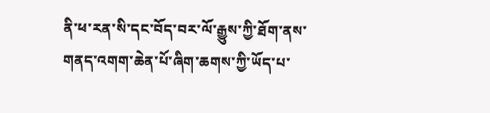ནི་ཕ་རན་སི་དང་བོད་བར་ལོ་རྒྱུས་ཀྱི་ཐོག་ནས་གནད་འགག་ཆེན་པོ་ཞིག་ཆགས་ཀྱི་ཡོད་པ་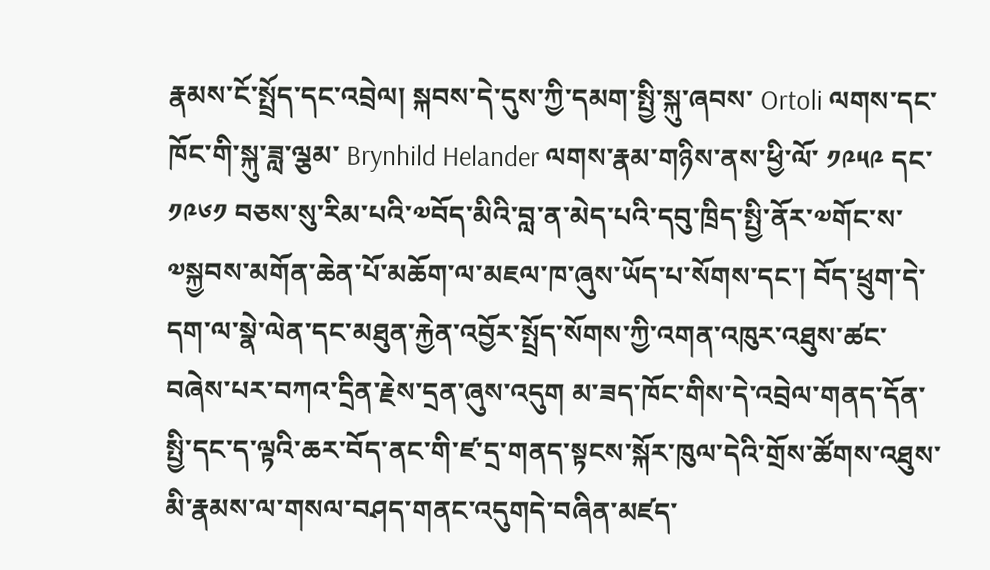རྣམས་ངོ་སྤྲོད་དང་འབྲེལ། སྐབས་དེ་དུས་ཀྱི་དམག་སྤྱི་སྐུ་ཞབས་ Ortoli ལགས་དང་ཁོང་གི་སྐུ་ཟླ་ལྕམ་ Brynhild Helander ལགས་རྣམ་གཉིས་ནས་ཕྱི་ལོ་ ༡༩༥༩ དང་ ༡༩༦༡ བཅས་སུ་རིམ་པའི་༧བོད་མིའི་བླ་ན་མེད་པའི་དབུ་ཁྲིད་སྤྱི་ནོར་༧གོང་ས་༧སྐྱབས་མགོན་ཆེན་པོ་མཆོག་ལ་མཇལ་ཁ་ཞུས་ཡོད་པ་སོགས་དང་། བོད་ཕྲུག་དེ་དག་ལ་སྣེ་ལེན་དང་མཐུན་རྐྱེན་འབྱོར་སྤྲོད་སོགས་ཀྱི་འགན་འཁུར་འཐུས་ཚང་བཞེས་པར་བཀའ་དྲིན་རྗེས་དྲན་ཞུས་འདུག མ་ཟད་ཁོང་གིས་དེ་འབྲེལ་གནད་དོན་སྤྱི་དང་ད་ལྟའི་ཆར་བོད་ནང་གི་ཛ་དྲ་གནད་སྟངས་སྐོར་ཁུལ་དེའི་གྲོས་ཚོགས་འཐུས་མི་རྣམས་ལ་གསལ་བཤད་གནང་འདུགདེ་བཞིན་མཛད་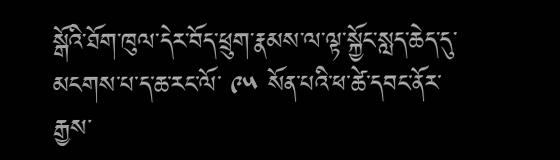སྒོའི་ཐོག་ཁུལ་དེར་བོད་ཕྲུག་རྣམས་ལ་ལྟ་སྐྱོང་སླད་ཆེད་དུ་མངགས་པ་ད་ཆ་རང་ལོ་ ༩༥ སོན་པའི་ཕ་ཚེ་དབང་ནོར་རྒྱས་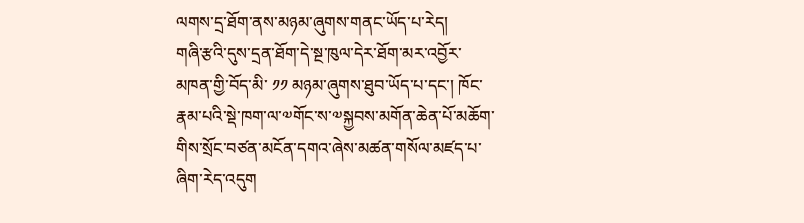ལགས་དྲ་ཐོག་ནས་མཉམ་ཞུགས་གནང་ཡོད་པ་རེད།
གཞི་རྩའི་དུས་དྲན་ཐོག་དེ་སྔ་ཁུལ་དེར་ཐོག་མར་འབྱོར་མཁན་གྱི་བོད་མི་ ༡༡ མཉམ་ཞུགས་ཐུབ་ཡོད་པ་དང་། ཁོང་རྣམ་པའི་སྡེ་ཁག་ལ་༧གོང་ས་༧སྐྱབས་མགོན་ཆེན་པོ་མཆོག་གིས་སྲོང་བཙན་མངོན་དགའ་ཞེས་མཚན་གསོལ་མཛད་པ་ཞིག་རེད་འདུག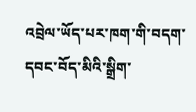འབྲེལ་ཡོད་པར་ཁག་གི་བདག་དབང་བོད་མིའི་སྒྲིག་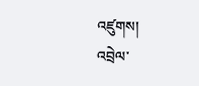འཛུགས།
འབྲེལ་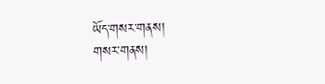ཡོད་གསར་གནས།
གསར་གནས།